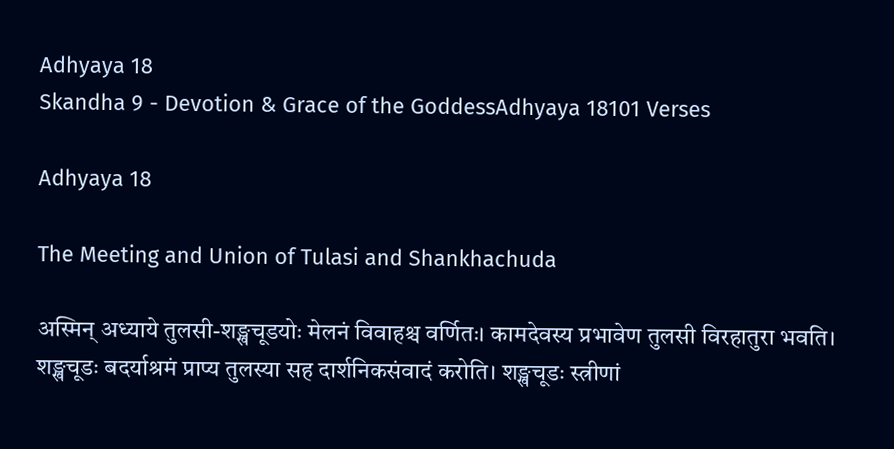Adhyaya 18
Skandha 9 - Devotion & Grace of the GoddessAdhyaya 18101 Verses

Adhyaya 18

The Meeting and Union of Tulasi and Shankhachuda

अस्मिन् अध्याये तुलसी-शङ्खचूडयोः मेलनं विवाहश्च वर्णितः। कामदेवस्य प्रभावेण तुलसी विरहातुरा भवति। शङ्खचूडः बदर्याश्रमं प्राप्य तुलस्या सह दार्शनिकसंवादं करोति। शङ्खचूडः स्त्रीणां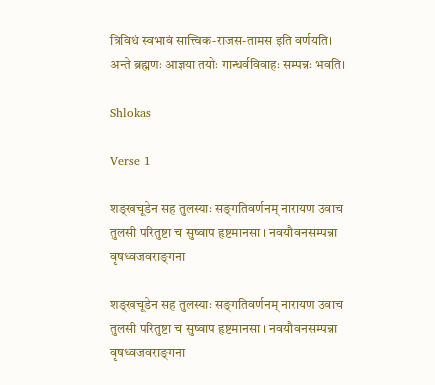त्रिविधं स्वभावं सात्त्विक-राजस-तामस इति वर्णयति। अन्ते ब्रह्मणः आज्ञया तयोः गान्धर्वविवाहः सम्पन्नः भवति।

Shlokas

Verse 1

शङ्‌खचूडेन सह तुलस्याः सङ्‌गतिवर्णनम् नारायण उवाच तुलसी परितुष्टा च सुष्वाप हृष्टमानसा । नवयौवनसम्पन्ना वृषध्वजवराङ्‌गना

शङ्‌खचूडेन सह तुलस्याः सङ्‌गतिवर्णनम् नारायण उवाच तुलसी परितुष्टा च सुष्वाप हृष्टमानसा । नवयौवनसम्पन्ना वृषध्वजवराङ्‌गना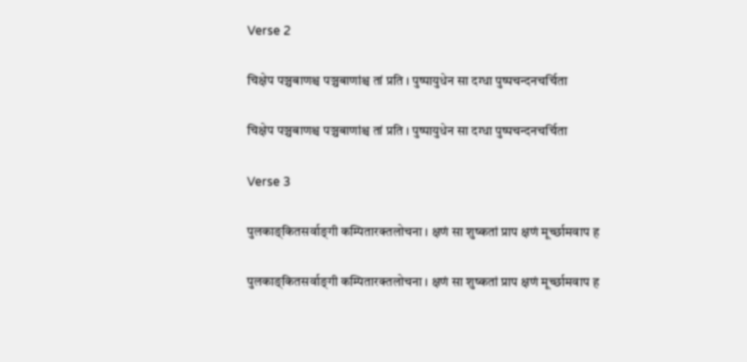Verse 2

चिक्षेप पञ्चबाणश्च पञ्चबाणांश्च तां प्रति । पुष्पायुधेन सा दग्धा पुष्पचन्दनचर्चिता

चिक्षेप पञ्चबाणश्च पञ्चबाणांश्च तां प्रति । पुष्पायुधेन सा दग्धा पुष्पचन्दनचर्चिता

Verse 3

पुलकाङ्‌कितसर्वाङ्‌गी कम्पितारक्तलोचना । क्षणं सा शुष्कतां प्राप क्षणं मूर्च्छामवाप ह

पुलकाङ्‌कितसर्वाङ्‌गी कम्पितारक्तलोचना । क्षणं सा शुष्कतां प्राप क्षणं मूर्च्छामवाप ह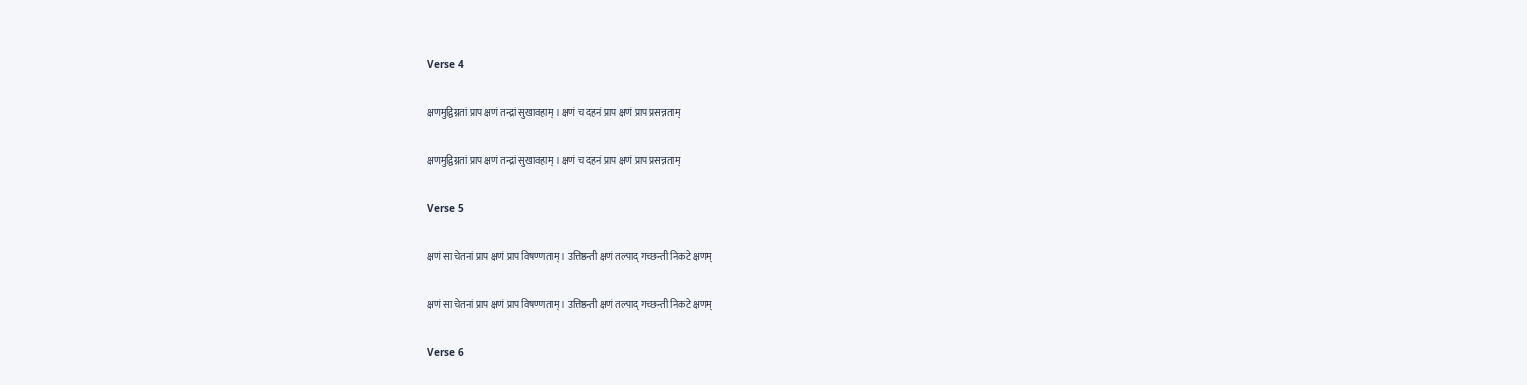Verse 4

क्षणमुद्विग्नतां प्राप क्षणं तन्द्रां सुखावहाम् । क्षणं च दहनं प्राप क्षणं प्राप प्रसन्नताम्

क्षणमुद्विग्नतां प्राप क्षणं तन्द्रां सुखावहाम् । क्षणं च दहनं प्राप क्षणं प्राप प्रसन्नताम्

Verse 5

क्षणं सा चेतनां प्राप क्षणं प्राप विषण्णताम् । उत्तिष्ठन्ती क्षणं तल्पाद्‌ गच्छन्ती निकटे क्षणम्

क्षणं सा चेतनां प्राप क्षणं प्राप विषण्णताम् । उत्तिष्ठन्ती क्षणं तल्पाद्‌ गच्छन्ती निकटे क्षणम्

Verse 6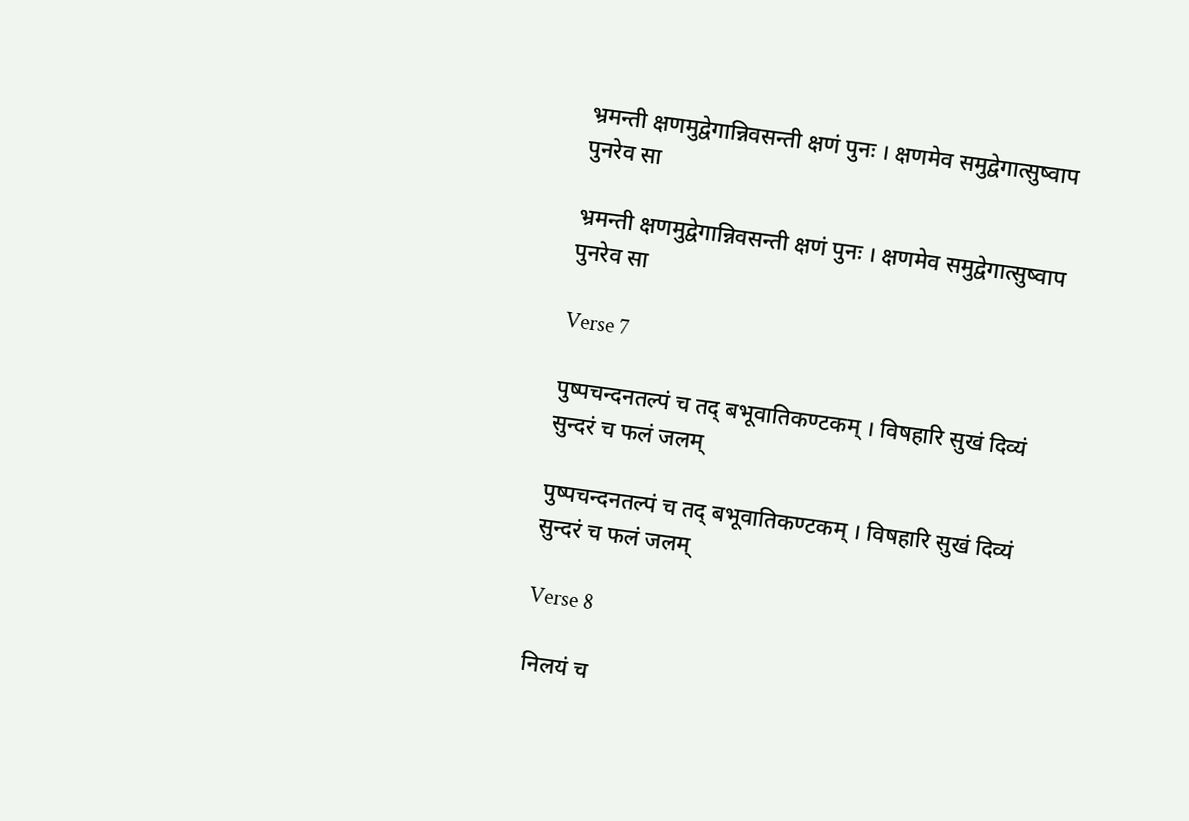भ्रमन्ती क्षणमुद्वेगान्निवसन्ती क्षणं पुनः । क्षणमेव समुद्वेगात्सुष्वाप पुनरेव सा

भ्रमन्ती क्षणमुद्वेगान्निवसन्ती क्षणं पुनः । क्षणमेव समुद्वेगात्सुष्वाप पुनरेव सा

Verse 7

पुष्पचन्दनतल्पं च तद्‌ बभूवातिकण्टकम् । विषहारि सुखं दिव्यं सुन्दरं च फलं जलम्

पुष्पचन्दनतल्पं च तद्‌ बभूवातिकण्टकम् । विषहारि सुखं दिव्यं सुन्दरं च फलं जलम्

Verse 8

निलयं च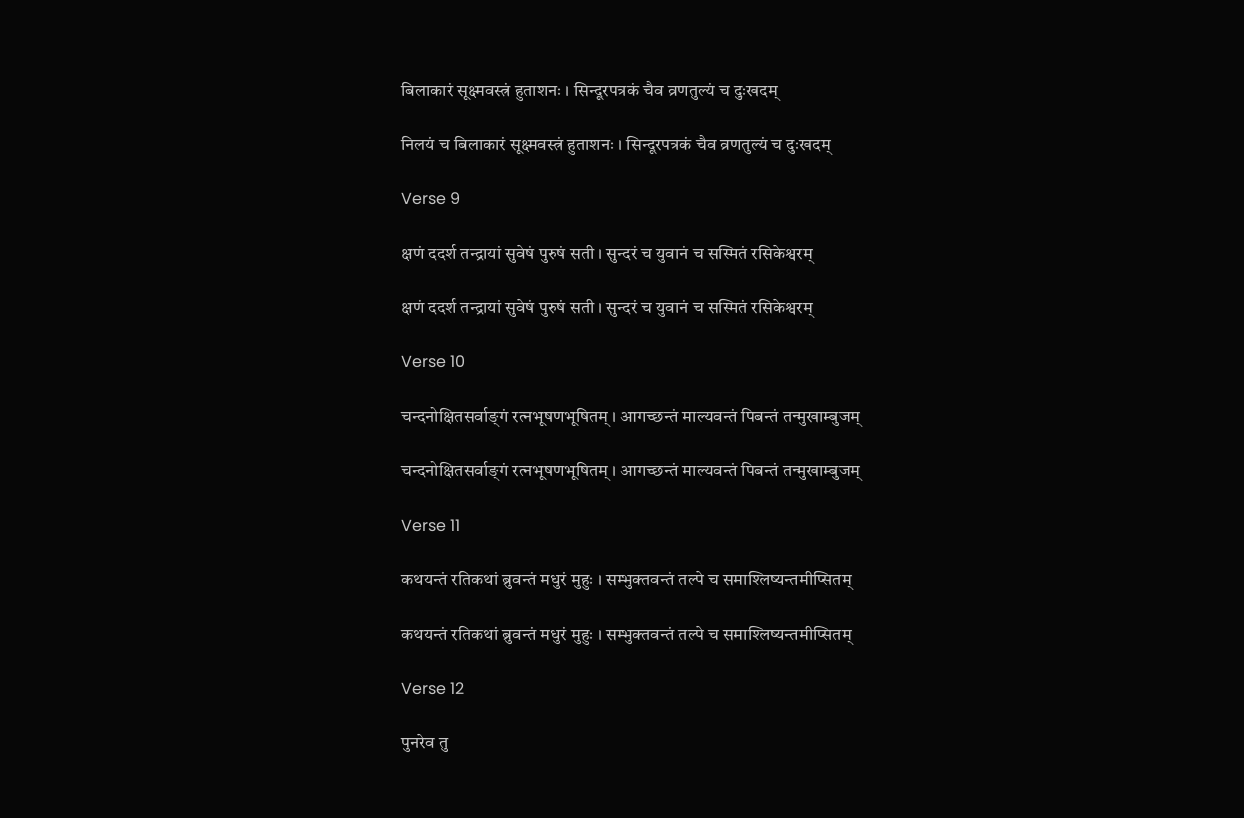बिलाकारं सूक्ष्मवस्त्रं हुताशनः । सिन्दूरपत्रकं चैव व्रणतुल्यं च दुःखदम्

निलयं च बिलाकारं सूक्ष्मवस्त्रं हुताशनः । सिन्दूरपत्रकं चैव व्रणतुल्यं च दुःखदम्

Verse 9

क्षणं ददर्श तन्द्रायां सुवेषं पुरुषं सती । सुन्दरं च युवानं च सस्मितं रसिकेश्वरम्

क्षणं ददर्श तन्द्रायां सुवेषं पुरुषं सती । सुन्दरं च युवानं च सस्मितं रसिकेश्वरम्

Verse 10

चन्दनोक्षितसर्वाङ्‌गं रत्‍नभूषणभूषितम् । आगच्छन्तं माल्यवन्तं पिबन्तं तन्मुखाम्बुजम्

चन्दनोक्षितसर्वाङ्‌गं रत्‍नभूषणभूषितम् । आगच्छन्तं माल्यवन्तं पिबन्तं तन्मुखाम्बुजम्

Verse 11

कथयन्तं रतिकथां ब्रुवन्तं मधुरं मुहुः । सम्भुक्तवन्तं तल्पे च समाश्लिष्यन्तमीप्सितम्

कथयन्तं रतिकथां ब्रुवन्तं मधुरं मुहुः । सम्भुक्तवन्तं तल्पे च समाश्लिष्यन्तमीप्सितम्

Verse 12

पुनरेव तु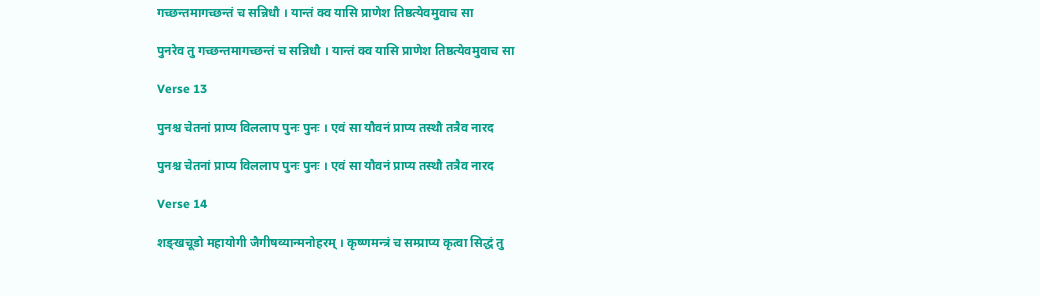गच्छन्तमागच्छन्तं च सन्निधौ । यान्तं क्व यासि प्राणेश तिष्ठत्येवमुवाच सा

पुनरेव तु गच्छन्तमागच्छन्तं च सन्निधौ । यान्तं क्व यासि प्राणेश तिष्ठत्येवमुवाच सा

Verse 13

पुनश्च चेतनां प्राप्य विललाप पुनः पुनः । एवं सा यौवनं प्राप्य तस्थौ तत्रैव नारद

पुनश्च चेतनां प्राप्य विललाप पुनः पुनः । एवं सा यौवनं प्राप्य तस्थौ तत्रैव नारद

Verse 14

शङ्‌खचूडो महायोगी जैगीषव्यान्मनोहरम् । कृष्णमन्त्रं च सम्प्राप्य कृत्वा सिद्धं तु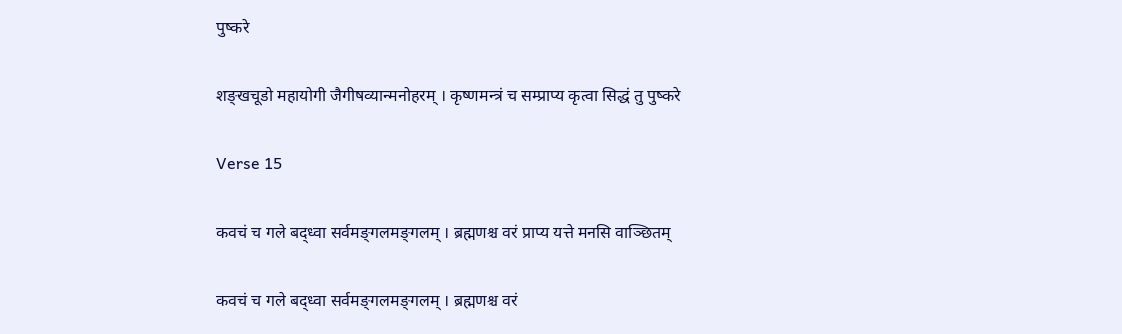पुष्करे

शङ्‌खचूडो महायोगी जैगीषव्यान्मनोहरम् । कृष्णमन्त्रं च सम्प्राप्य कृत्वा सिद्धं तु पुष्करे

Verse 15

कवचं च गले बद्ध्वा सर्वमङ्‌गलमङ्‌गलम् । ब्रह्मणश्च वरं प्राप्य यत्ते मनसि वाञ्छितम्

कवचं च गले बद्ध्वा सर्वमङ्‌गलमङ्‌गलम् । ब्रह्मणश्च वरं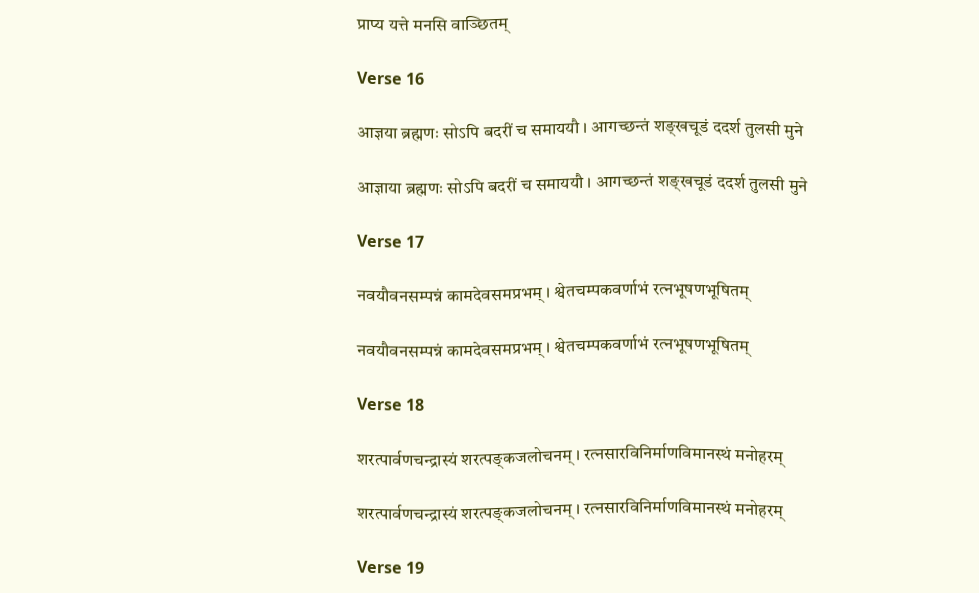प्राप्य यत्ते मनसि वाञ्छितम्

Verse 16

आज्ञया ब्रह्मणः सोऽपि बदरीं च समाययौ । आगच्छन्तं शङ्‌खचूडं ददर्श तुलसी मुने

आज्ञाया ब्रह्मणः सोऽपि बदरीं च समाययौ । आगच्छन्तं शङ्‌खचूडं ददर्श तुलसी मुने

Verse 17

नवयौवनसम्पन्नं कामदेवसमप्रभम् । श्वेतचम्पकवर्णाभं रत्‍नभूषणभूषितम्

नवयौवनसम्पन्नं कामदेवसमप्रभम् । श्वेतचम्पकवर्णाभं रत्‍नभूषणभूषितम्

Verse 18

शरत्पार्वणचन्द्रास्यं शरत्पङ्‌कजलोचनम् । रत्‍नसारविनिर्माणविमानस्थं मनोहरम्

शरत्पार्वणचन्द्रास्यं शरत्पङ्‌कजलोचनम् । रत्‍नसारविनिर्माणविमानस्थं मनोहरम्

Verse 19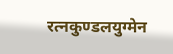रत्‍नकुण्डलयुग्मेन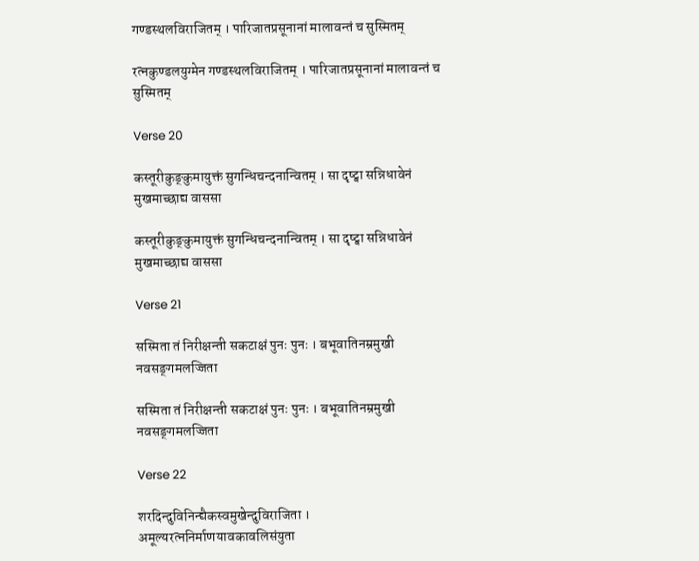गण्डस्थलविराजितम् । पारिजातप्रसूनानां मालावन्तं च सुस्मितम्

रत्‍नकुण्डलयुग्मेन गण्डस्थलविराजितम् । पारिजातप्रसूनानां मालावन्तं च सुस्मितम्

Verse 20

कस्तूरीकुङ्‌कुमायुक्तं सुगन्धिचन्दनान्वितम् । सा दृष्ट्वा सन्निधावेनं मुखमाच्छाद्य वाससा

कस्तूरीकुङ्‌कुमायुक्तं सुगन्धिचन्दनान्वितम् । सा दृष्ट्वा सन्निधावेनं मुखमाच्छाद्य वाससा

Verse 21

सस्मिता तं निरीक्षन्ती सकटाक्षं पुनः पुनः । बभूवातिनम्रमुखी नवसङ्‌गमलज्जिता

सस्मिता तं निरीक्षन्ती सकटाक्षं पुनः पुनः । बभूवातिनम्रमुखी नवसङ्‌गमलज्जिता

Verse 22

शरदिन्दुविनिन्द्यैकस्वमुखेन्दुविराजिता । अमूल्यरत्‍ननिर्माणयावकावलिसंयुता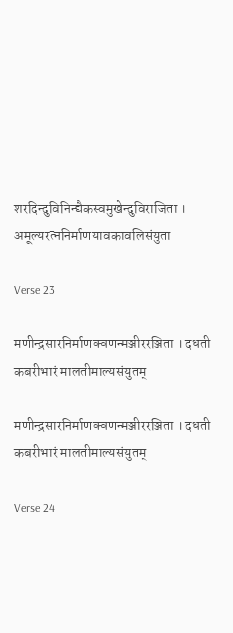शरदिन्दुविनिन्द्यैकस्वमुखेन्दुविराजिता । अमूल्यरत्‍ननिर्माणयावकावलिसंयुता

Verse 23

मणीन्द्रसारनिर्माणक्वणन्मञ्जीररञ्जिता । दधती कबरीभारं मालतीमाल्यसंयुतम्

मणीन्द्रसारनिर्माणक्वणन्मञ्जीररञ्जिता । दधती कबरीभारं मालतीमाल्यसंयुतम्

Verse 24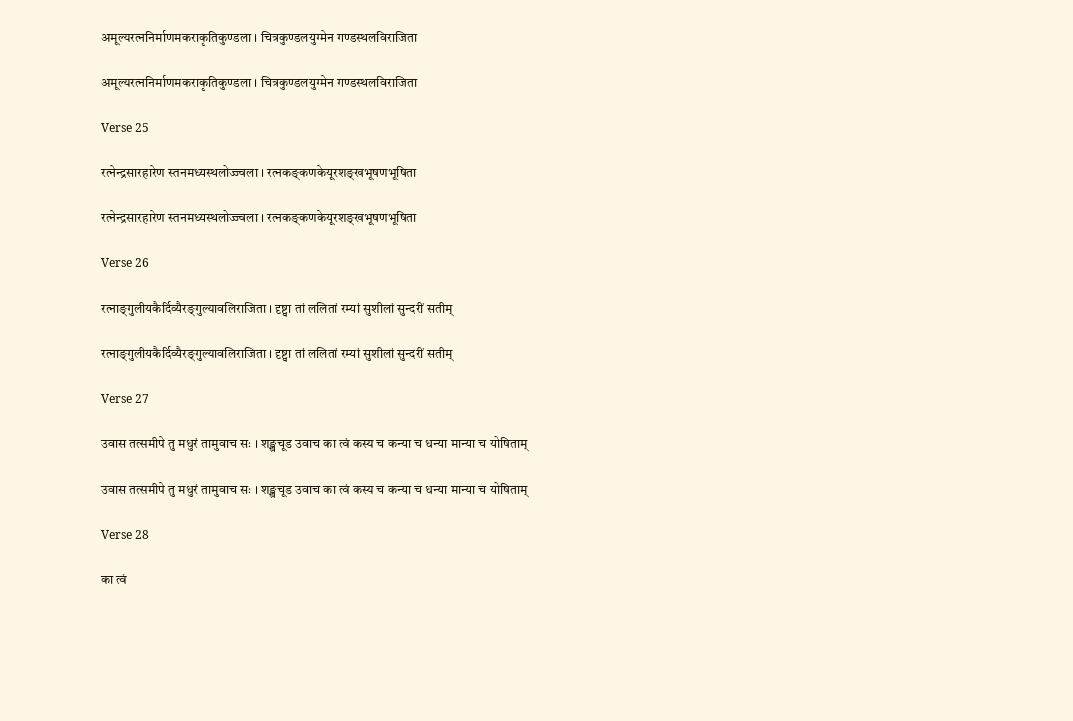अमूल्यरत्‍ननिर्माणमकराकृतिकुण्डला । चित्रकुण्डलयुग्मेन गण्डस्थलविराजिता

अमूल्यरत्‍ननिर्माणमकराकृतिकुण्डला । चित्रकुण्डलयुग्मेन गण्डस्थलविराजिता

Verse 25

रत्‍नेन्द्रसारहारेण स्तनमध्यस्थलोज्ज्वला । रत्‍नकङ्‌कणकेयूरशङ्‌खभूषणभूषिता

रत्‍नेन्द्रसारहारेण स्तनमध्यस्थलोज्ज्वला । रत्‍नकङ्‌कणकेयूरशङ्‌खभूषणभूषिता

Verse 26

रत्‍नाङ्‌गुलीयकैर्दिव्यैरङ्‌गुल्यावलिराजिता । दृष्ट्वा तां ललितां रम्यां सुशीलां सुन्दरीं सतीम्

रत्‍नाङ्‌गुलीयकैर्दिव्यैरङ्‌गुल्यावलिराजिता । दृष्ट्वा तां ललितां रम्यां सुशीलां सुन्दरीं सतीम्

Verse 27

उवास तत्समीपे तु मधुरं तामुवाच सः । शङ्खचूड उवाच का त्वं कस्य च कन्या च धन्या मान्या च योषिताम्

उवास तत्समीपे तु मधुरं तामुवाच सः । शङ्खचूड उवाच का त्वं कस्य च कन्या च धन्या मान्या च योषिताम्

Verse 28

का त्वं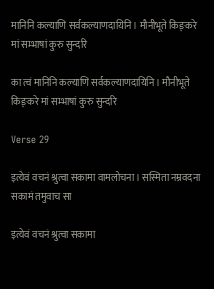मानिनि कल्याणि सर्वकल्याणदायिनि । मौनीभूते किङ्‌करे मां सम्भाषां कुरु सुन्दरि

का त्वं मानिनि कल्याणि सर्वकल्याणदायिनि । मौनीभूते किङ्‌करे मां सम्भाषां कुरु सुन्दरि

Verse 29

इत्येवं वचनं श्रुत्वा सकामा वामलोचना । सस्मिता नम्रवदना सकामं तमुवाच सा

इत्येवं वचनं श्रुत्वा सकामा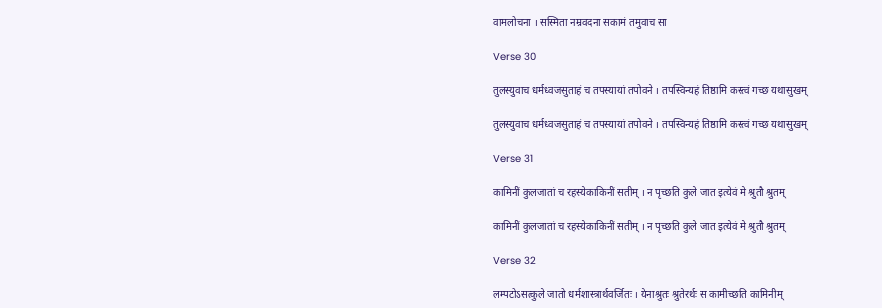वामलोचना । सस्मिता नम्रवदना सकामं तमुवाच सा

Verse 30

तुलस्युवाच धर्मध्वजसुताहं च तपस्यायां तपोवने । तपस्विन्यहं तिष्ठामि कस्त्वं गच्छ यथासुखम्

तुलस्युवाच धर्मध्वजसुताहं च तपस्यायां तपोवने । तपस्विन्यहं तिष्ठामि कस्त्वं गच्छ यथासुखम्

Verse 31

कामिनीं कुलजातां च रहस्येकाकिनीं सतीम् । न पृच्छति कुले जात इत्येवं मे श्रुतौ श्रुतम्

कामिनीं कुलजातां च रहस्येकाकिनीं सतीम् । न पृच्छति कुले जात इत्येवं मे श्रुतौ श्रुतम्

Verse 32

लम्पटोऽसत्कुले जातो धर्मशास्त्रार्थवर्जितः । येनाश्रुतः श्रुतेरर्थः स कामीच्छति कामिनीम्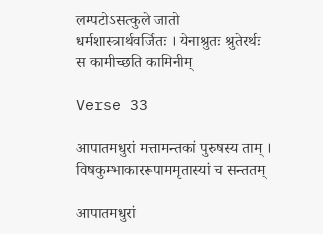लम्पटोऽसत्कुले जातो धर्मशास्त्रार्थवर्जितः । येनाश्रुतः श्रुतेरर्थः स कामीच्छति कामिनीम्

Verse 33

आपातमधुरां मत्तामन्तकां पुरुषस्य ताम् । विषकुम्भाकाररूपाममृतास्यां च सन्ततम्

आपातमधुरां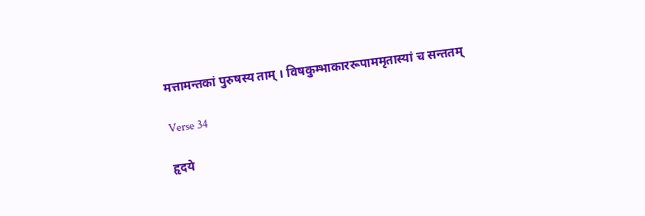मत्तामन्तकां पुरुषस्य ताम् । विषकुम्भाकाररूपाममृतास्यां च सन्ततम्

Verse 34

हृदये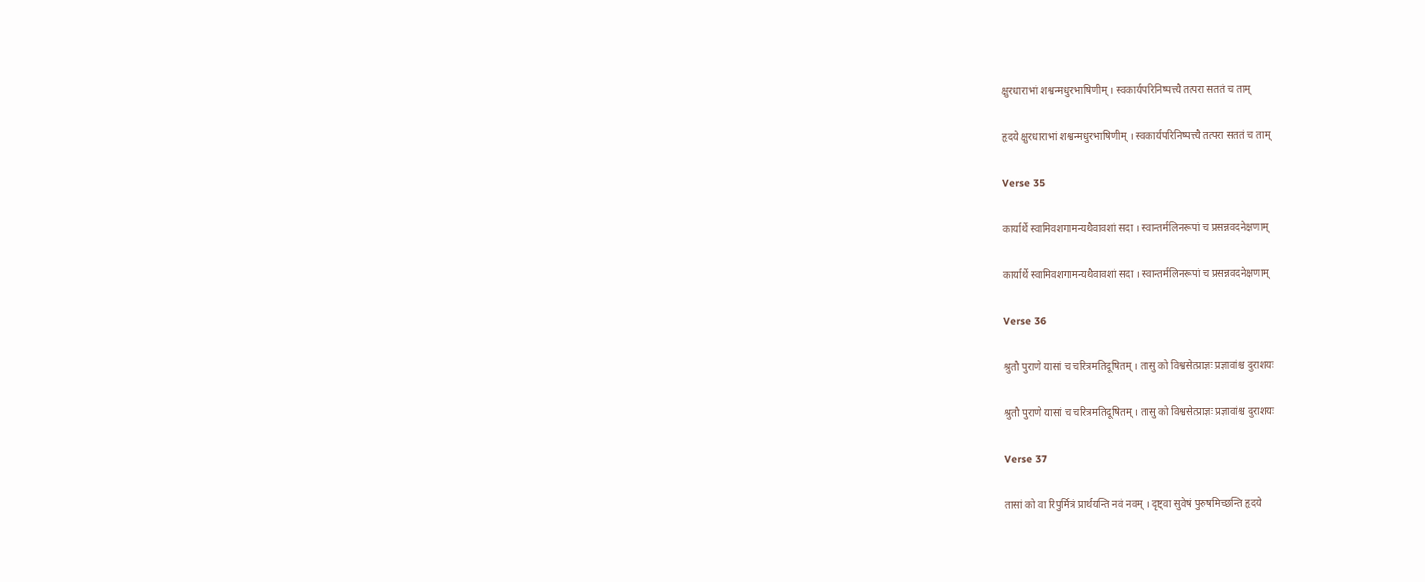क्षुरधाराभां शश्वन्मधुरभाषिणीम् । स्वकार्यपरिनिष्पत्त्यै तत्परा सततं च ताम्

हृदये क्षुरधाराभां शश्वन्मधुरभाषिणीम् । स्वकार्यपरिनिष्पत्त्यै तत्परा सततं च ताम्

Verse 35

कार्यार्थे स्वामिवशगामन्यथैवावशां सदा । स्वान्तर्मलिनरूपां च प्रसन्नवदनेक्षणाम्

कार्यार्थे स्वामिवशगामन्यथैवावशां सदा । स्वान्तर्मलिनरूपां च प्रसन्नवदनेक्षणाम्

Verse 36

श्रुतौ पुराणे यासां च चरित्रमतिदूषितम् । तासु को विश्वसेत्प्राज्ञः प्रज्ञावांश्च दुराशयः

श्रुतौ पुराणे यासां च चरित्रमतिदूषितम् । तासु को विश्वसेत्प्राज्ञः प्रज्ञावांश्च दुराशयः

Verse 37

तासां को वा रिपुर्मित्रं प्रार्थयन्ति नवं नवम् । दृष्ट्वा सुवेषं पुरुषमिच्छन्ति हृदये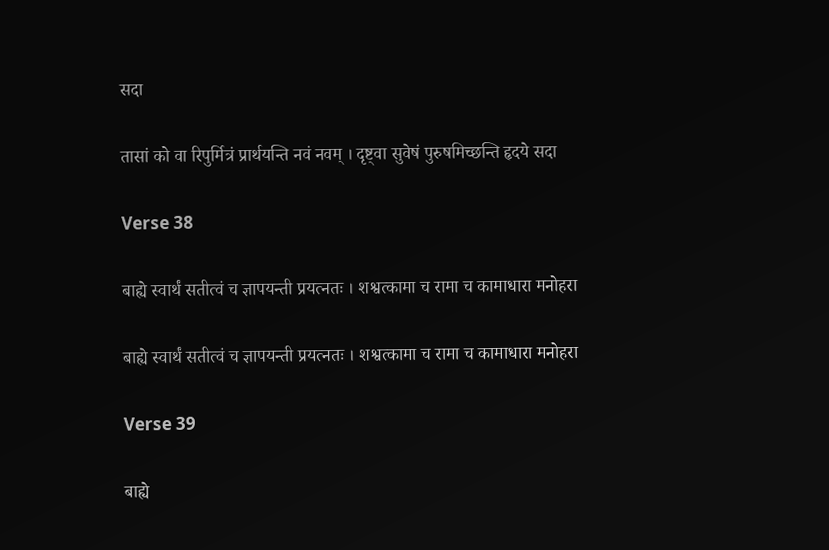सदा

तासां को वा रिपुर्मित्रं प्रार्थयन्ति नवं नवम् । दृष्ट्वा सुवेषं पुरुषमिच्छन्ति हृदये सदा

Verse 38

बाह्ये स्वार्थं सतीत्वं च ज्ञापयन्ती प्रयत्‍नतः । शश्वत्कामा च रामा च कामाधारा मनोहरा

बाह्ये स्वार्थं सतीत्वं च ज्ञापयन्ती प्रयत्‍नतः । शश्वत्कामा च रामा च कामाधारा मनोहरा

Verse 39

बाह्ये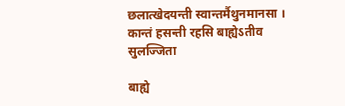छलात्खेदयन्ती स्वान्तर्मैथुनमानसा । कान्तं हसन्ती रहसि बाह्येऽतीव सुलज्जिता

बाह्ये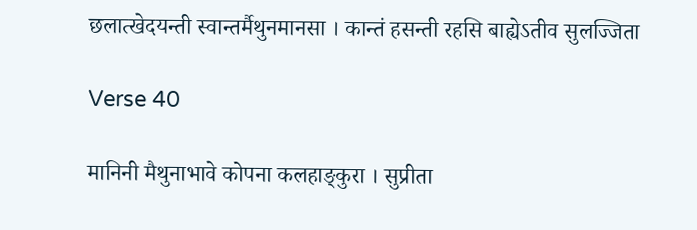छलात्खेदयन्ती स्वान्तर्मैथुनमानसा । कान्तं हसन्ती रहसि बाह्येऽतीव सुलज्जिता

Verse 40

मानिनी मैथुनाभावे कोपना कलहाङ्‌कुरा । सुप्रीता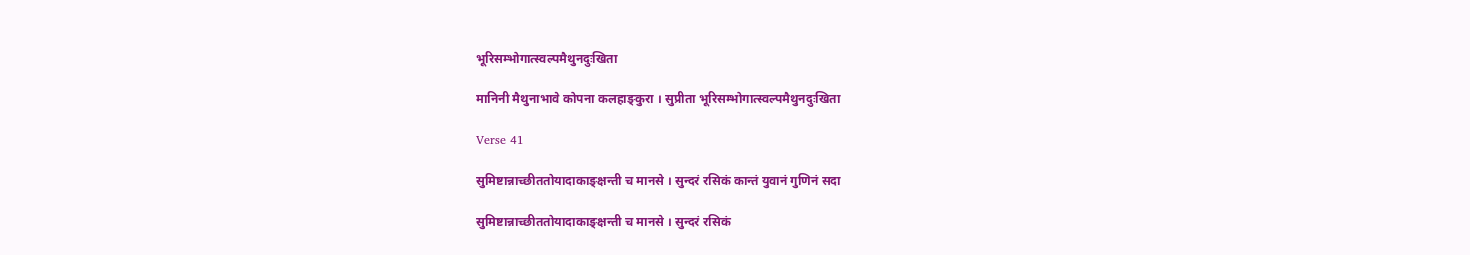भूरिसम्भोगात्स्वल्पमैथुनदुःखिता

मानिनी मैथुनाभावे कोपना कलहाङ्‌कुरा । सुप्रीता भूरिसम्भोगात्स्वल्पमैथुनदुःखिता

Verse 41

सुमिष्टान्नाच्छीततोयादाकाङ्‌क्षन्ती च मानसे । सुन्दरं रसिकं कान्तं युवानं गुणिनं सदा

सुमिष्टान्नाच्छीततोयादाकाङ्‌क्षन्ती च मानसे । सुन्दरं रसिकं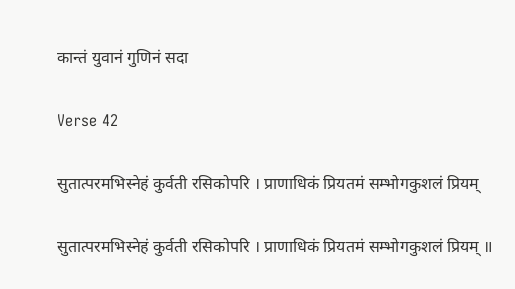कान्तं युवानं गुणिनं सदा

Verse 42

सुतात्परमभिस्नेहं कुर्वती रसिकोपरि । प्राणाधिकं प्रियतमं सम्भोगकुशलं प्रियम्

सुतात्परमभिस्नेहं कुर्वती रसिकोपरि । प्राणाधिकं प्रियतमं सम्भोगकुशलं प्रियम् ॥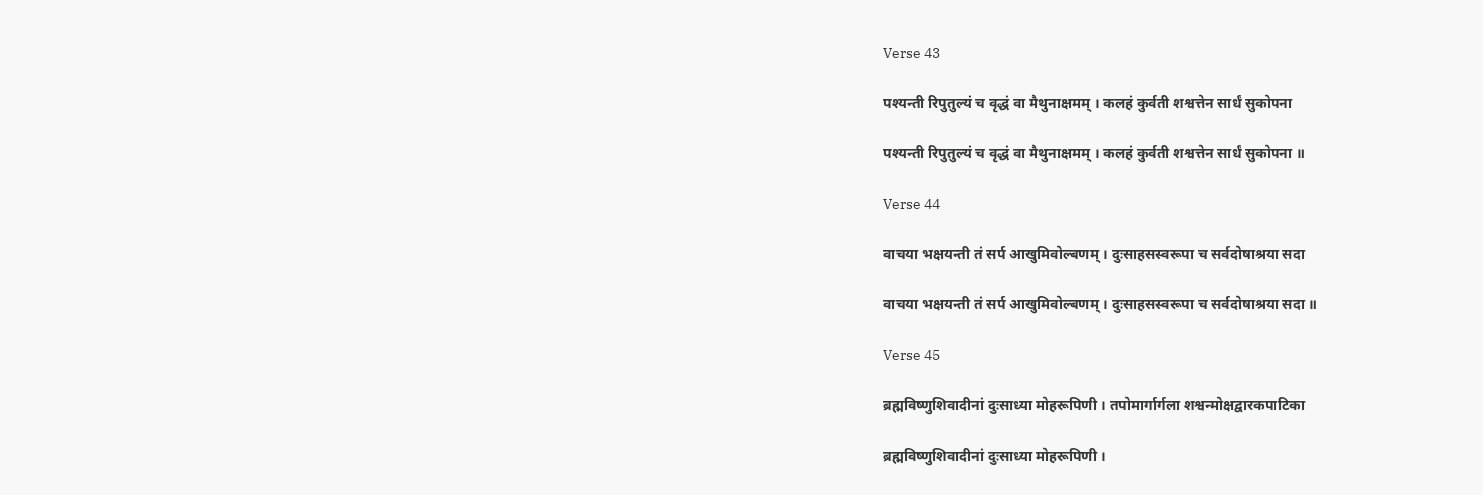Verse 43

पश्यन्ती रिपुतुल्यं च वृद्धं वा मैथुनाक्षमम् । कलहं कुर्वती शश्वत्तेन सार्धं सुकोपना

पश्यन्ती रिपुतुल्यं च वृद्धं वा मैथुनाक्षमम् । कलहं कुर्वती शश्वत्तेन सार्धं सुकोपना ॥

Verse 44

वाचया भक्षयन्ती तं सर्प आखुमिवोल्बणम् । दुःसाहसस्वरूपा च सर्वदोषाश्रया सदा

वाचया भक्षयन्ती तं सर्प आखुमिवोल्बणम् । दुःसाहसस्वरूपा च सर्वदोषाश्रया सदा ॥

Verse 45

ब्रह्मविष्णुशिवादीनां दुःसाध्या मोहरूपिणी । तपोमार्गार्गला शश्वन्मोक्षद्वारकपाटिका

ब्रह्मविष्णुशिवादीनां दुःसाध्या मोहरूपिणी ।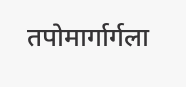तपोमार्गार्गला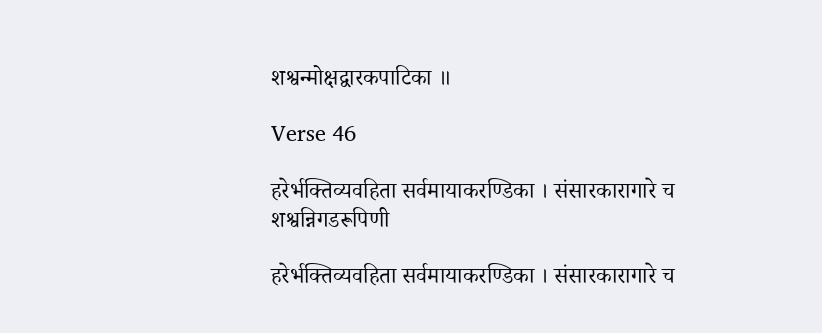शश्वन्मोक्षद्वारकपाटिका ॥

Verse 46

हरेर्भक्तिव्यवहिता सर्वमायाकरण्डिका । संसारकारागारे च शश्वन्निगडरूपिणी

हरेर्भक्तिव्यवहिता सर्वमायाकरण्डिका । संसारकारागारे च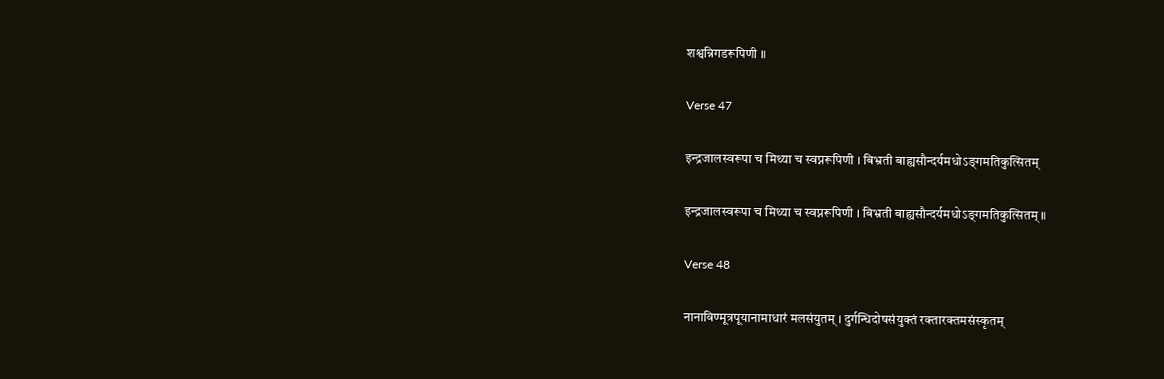शश्वन्निगडरूपिणी ॥

Verse 47

इन्द्रजालस्वरूपा च मिथ्या च स्वप्नरूपिणी । बिभ्रती बाह्यसौन्दर्यमधोऽङ्‌गमतिकुत्सितम्

इन्द्रजालस्वरूपा च मिथ्या च स्वप्नरूपिणी । बिभ्रती बाह्यसौन्दर्यमधोऽङ्‌गमतिकुत्सितम् ॥

Verse 48

नानाविण्मूत्रपूयानामाधारं मलसंयुतम् । दुर्गन्धिदोषसंयुक्तं रक्तारक्तमसंस्कृतम्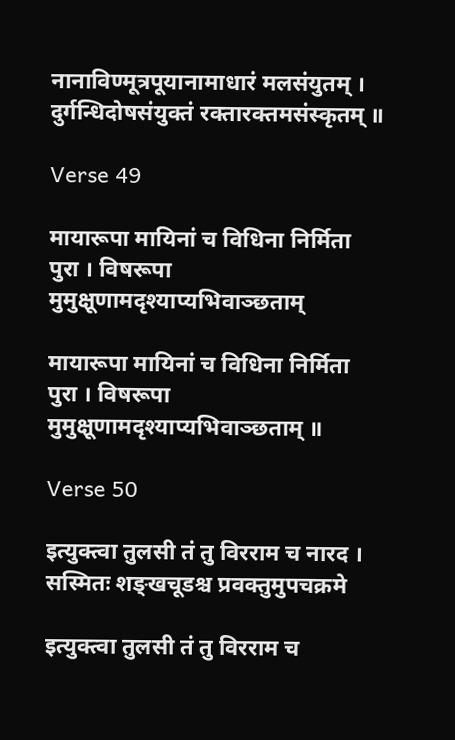नानाविण्मूत्रपूयानामाधारं मलसंयुतम् । दुर्गन्धिदोषसंयुक्तं रक्तारक्तमसंस्कृतम् ॥

Verse 49

मायारूपा मायिनां च विधिना निर्मिता पुरा । विषरूपा मुमुक्षूणामदृश्याप्यभिवाञ्छताम्

मायारूपा मायिनां च विधिना निर्मिता पुरा । विषरूपा मुमुक्षूणामदृश्याप्यभिवाञ्छताम् ॥

Verse 50

इत्युक्त्वा तुलसी तं तु विरराम च नारद । सस्मितः शङ्‌खचूडश्च प्रवक्तुमुपचक्रमे

इत्युक्त्वा तुलसी तं तु विरराम च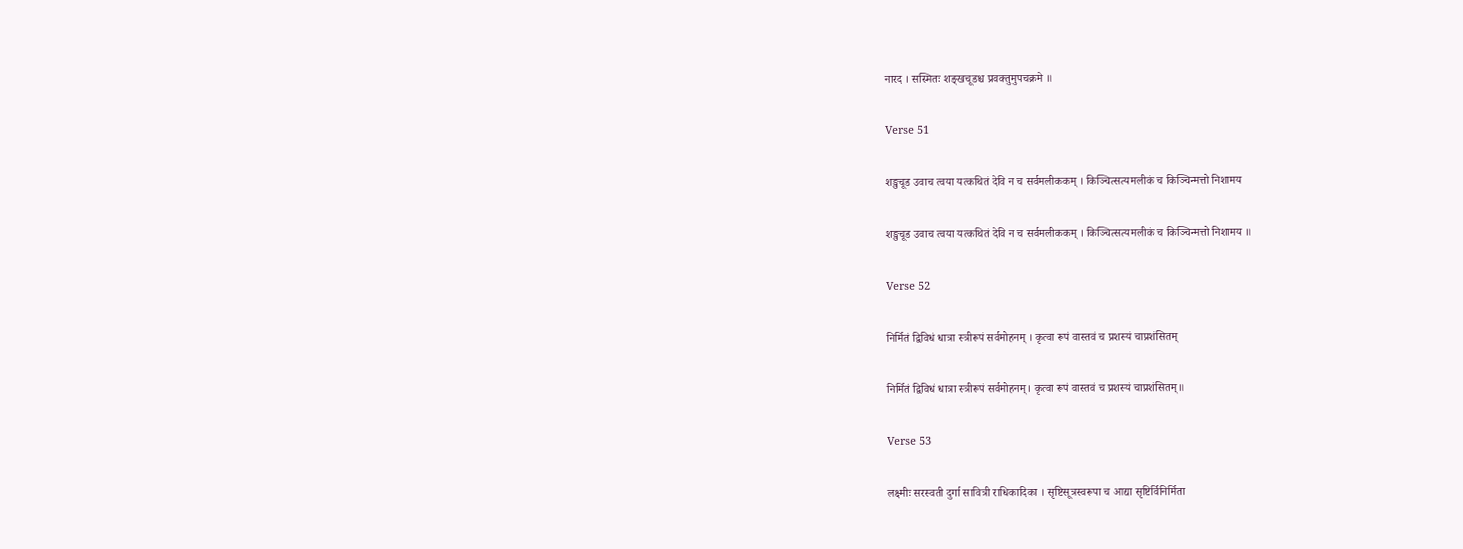नारद । सस्मितः शङ्‌खचूडश्च प्रवक्तुमुपचक्रमे ॥

Verse 51

शङ्खचूड उवाच त्वया यत्कथितं देवि न च सर्वमलीककम् । किञ्चित्सत्यमलीकं च किञ्चिन्मत्तो निशामय

शङ्खचूड उवाच त्वया यत्कथितं देवि न च सर्वमलीककम् । किञ्चित्सत्यमलीकं च किञ्चिन्मत्तो निशामय ॥

Verse 52

निर्मितं द्विविधं धात्रा स्त्रीरूपं सर्वमोहनम् । कृत्वा रूपं वास्तवं च प्रशस्यं चाप्रशंसितम्

निर्मितं द्विविधं धात्रा स्त्रीरूपं सर्वमोहनम्। कृत्वा रूपं वास्तवं च प्रशस्यं चाप्रशंसितम्॥

Verse 53

लक्ष्मीः सरस्वती दुर्गा सावित्री राधिकादिका । सृष्टिसूत्रस्वरूपा च आद्या सृष्टिर्विनिर्मिता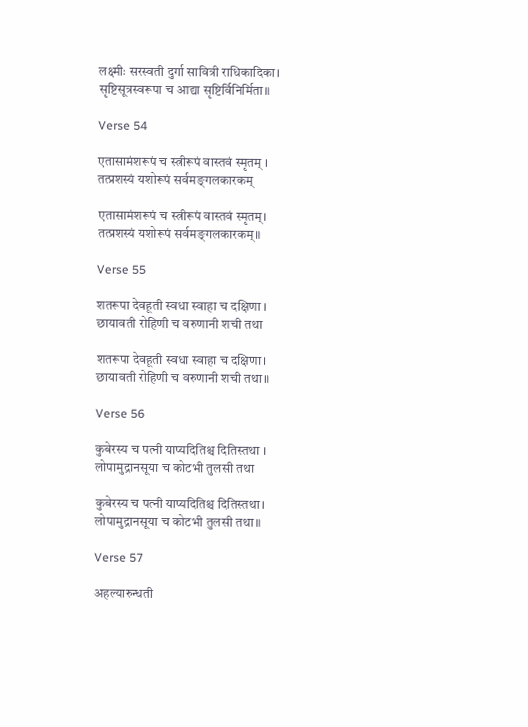लक्ष्मीः सरस्वती दुर्गा सावित्री राधिकादिका। सृष्टिसूत्रस्वरूपा च आद्या सृष्टिर्विनिर्मिता॥

Verse 54

एतासामंशरूपं च स्त्रीरूपं वास्तवं स्मृतम् । तत्प्रशस्यं यशोरूपं सर्वमङ्‌गलकारकम्

एतासामंशरूपं च स्त्रीरूपं वास्तवं स्मृतम्। तत्प्रशस्यं यशोरूपं सर्वमङ्‌गलकारकम्॥

Verse 55

शतरूपा देवहूती स्वधा स्वाहा च दक्षिणा । छायावती रोहिणी च वरुणानी शची तथा

शतरूपा देवहूती स्वधा स्वाहा च दक्षिणा। छायावती रोहिणी च वरुणानी शची तथा॥

Verse 56

कुबेरस्य च पत्‍नी याप्यदितिश्च दितिस्तथा । लोपामुद्रानसूया च कोटभी तुलसी तथा

कुबेरस्य च पत्‍नी याप्यदितिश्च दितिस्तथा। लोपामुद्रानसूया च कोटभी तुलसी तथा॥

Verse 57

अहल्यारुन्धती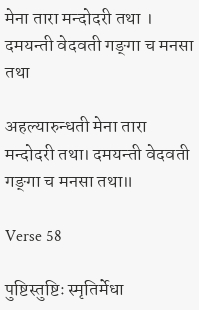मेना तारा मन्दोदरी तथा । दमयन्ती वेदवती गङ्‌गा च मनसा तथा

अहल्यारुन्धती मेना तारा मन्दोदरी तथा। दमयन्ती वेदवती गङ्‌गा च मनसा तथा॥

Verse 58

पुष्टिस्तुष्टिः स्मृतिर्मेधा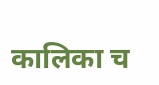कालिका च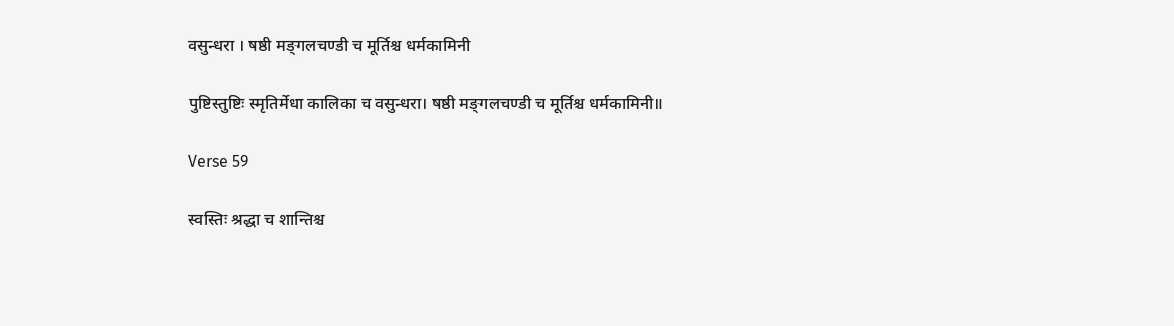वसुन्धरा । षष्ठी मङ्‌गलचण्डी च मूर्तिश्च धर्मकामिनी

पुष्टिस्तुष्टिः स्मृतिर्मेधा कालिका च वसुन्धरा। षष्ठी मङ्‌गलचण्डी च मूर्तिश्च धर्मकामिनी॥

Verse 59

स्वस्तिः श्रद्धा च शान्तिश्च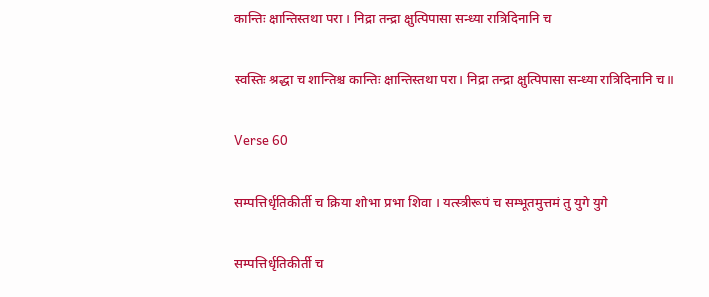कान्तिः क्षान्तिस्तथा परा । निद्रा तन्द्रा क्षुत्पिपासा सन्ध्या रात्रिदिनानि च

स्वस्तिः श्रद्धा च शान्तिश्च कान्तिः क्षान्तिस्तथा परा। निद्रा तन्द्रा क्षुत्पिपासा सन्ध्या रात्रिदिनानि च॥

Verse 60

सम्पत्तिर्धृतिकीर्ती च क्रिया शोभा प्रभा शिवा । यत्स्त्रीरूपं च सम्भूतमुत्तमं तु युगे युगे

सम्पत्तिर्धृतिकीर्ती च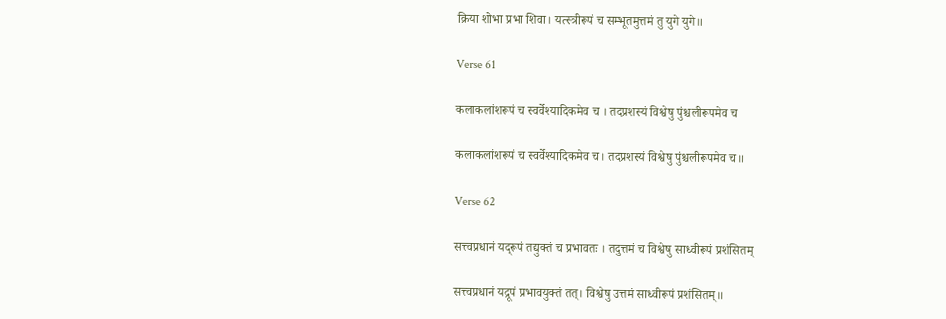क्रिया शोभा प्रभा शिवा। यत्स्त्रीरूपं च सम्भूतमुत्तमं तु युगे युगे॥

Verse 61

कलाकलांशरूपं च स्वर्वेश्यादिकमेव च । तदप्रशस्यं विश्वेषु पुंश्चलीरूपमेव च

कलाकलांशरूपं च स्वर्वेश्यादिकमेव च। तदप्रशस्यं विश्वेषु पुंश्चलीरूपमेव च॥

Verse 62

सत्त्वप्रधानं यद्‌रूपं तद्युक्तं च प्रभावतः । तदुत्तमं च विश्वेषु साध्वीरूपं प्रशंसितम्

सत्त्वप्रधानं यद्रूपं प्रभावयुक्तं तत्। विश्वेषु उत्तमं साध्वीरूपं प्रशंसितम्॥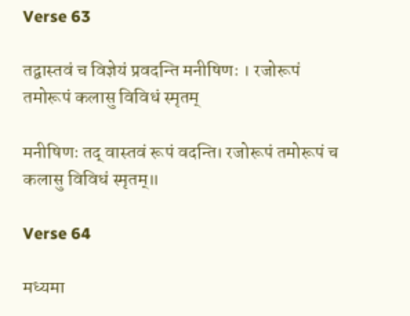Verse 63

तद्वास्तवं च विज्ञेयं प्रवदन्ति मनीषिणः । रजोरूपं तमोरूपं कलासु विविधं स्मृतम्

मनीषिणः तद् वास्तवं रूपं वदन्ति। रजोरूपं तमोरूपं च कलासु विविधं स्मृतम्॥

Verse 64

मध्यमा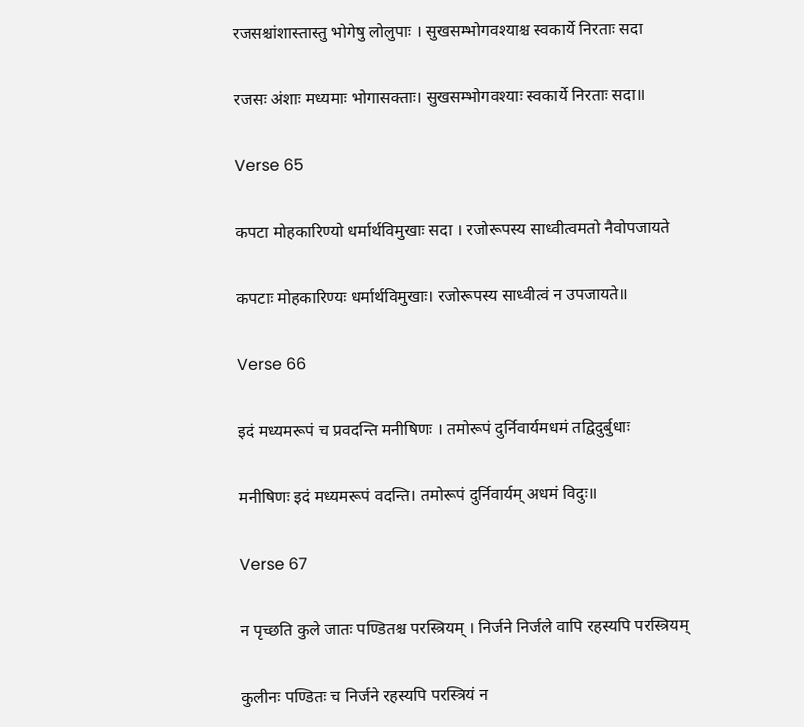रजसश्चांशास्तास्तु भोगेषु लोलुपाः । सुखसम्भोगवश्याश्च स्वकार्ये निरताः सदा

रजसः अंशाः मध्यमाः भोगासक्ताः। सुखसम्भोगवश्याः स्वकार्ये निरताः सदा॥

Verse 65

कपटा मोहकारिण्यो धर्मार्थविमुखाः सदा । रजोरूपस्य साध्वीत्वमतो नैवोपजायते

कपटाः मोहकारिण्यः धर्मार्थविमुखाः। रजोरूपस्य साध्वीत्वं न उपजायते॥

Verse 66

इदं मध्यमरूपं च प्रवदन्ति मनीषिणः । तमोरूपं दुर्निवार्यमधमं तद्विदुर्बुधाः

मनीषिणः इदं मध्यमरूपं वदन्ति। तमोरूपं दुर्निवार्यम् अधमं विदुः॥

Verse 67

न पृच्छति कुले जातः पण्डितश्च परस्त्रियम् । निर्जने निर्जले वापि रहस्यपि परस्त्रियम्

कुलीनः पण्डितः च निर्जने रहस्यपि परस्त्रियं न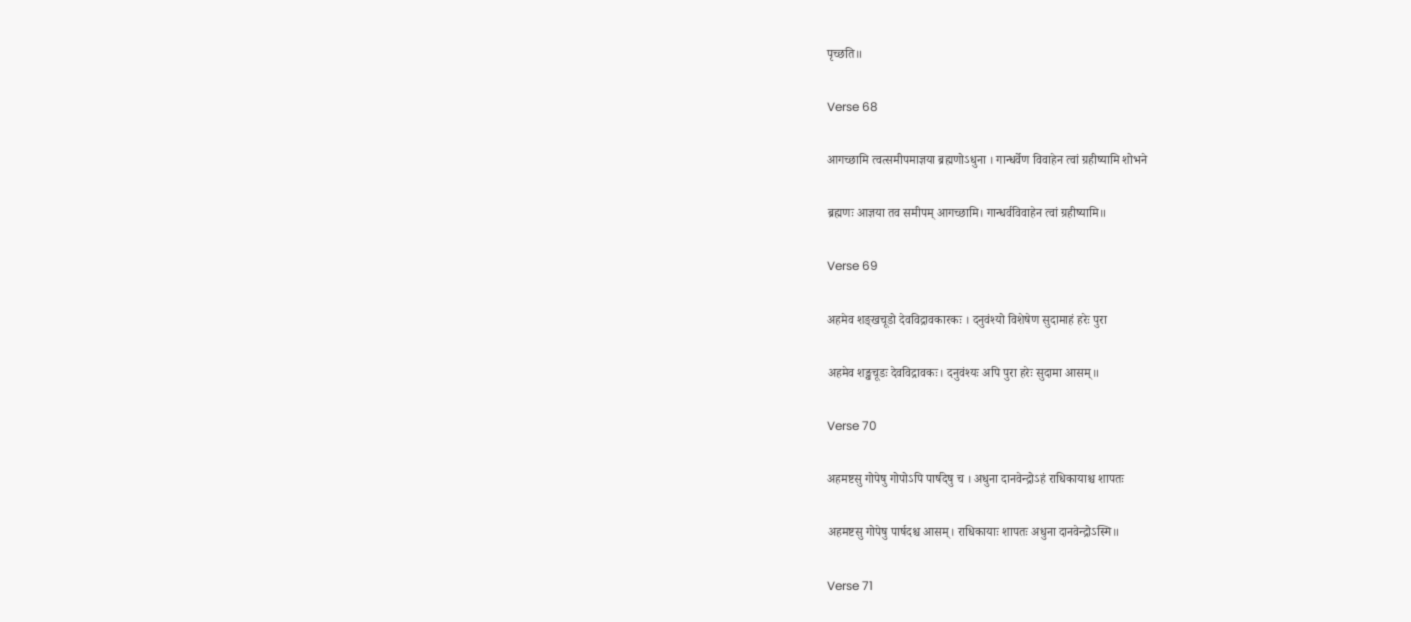पृच्छति॥

Verse 68

आगच्छामि त्वत्समीपमाज्ञया ब्रह्मणोऽधुना । गान्धर्वेण विवाहेन त्वां ग्रहीष्यामि शोभने

ब्रह्मणः आज्ञया तव समीपम् आगच्छामि। गान्धर्वविवाहेन त्वां ग्रहीष्यामि॥

Verse 69

अहमेव शङ्‌खचूडो देवविद्रावकारकः । दनुवंश्यो विशेषेण सुदामाहं हरेः पुरा

अहमेव शङ्खचूडः देवविद्रावकः। दनुवंश्यः अपि पुरा हरेः सुदामा आसम्॥

Verse 70

अहमष्टसु गोपेषु गोपोऽपि पार्षदेषु च । अधुना दानवेन्द्रोऽहं राधिकायाश्च शापतः

अहमष्टसु गोपेषु पार्षदश्च आसम्। राधिकायाः शापतः अधुना दानवेन्द्रोऽस्मि॥

Verse 71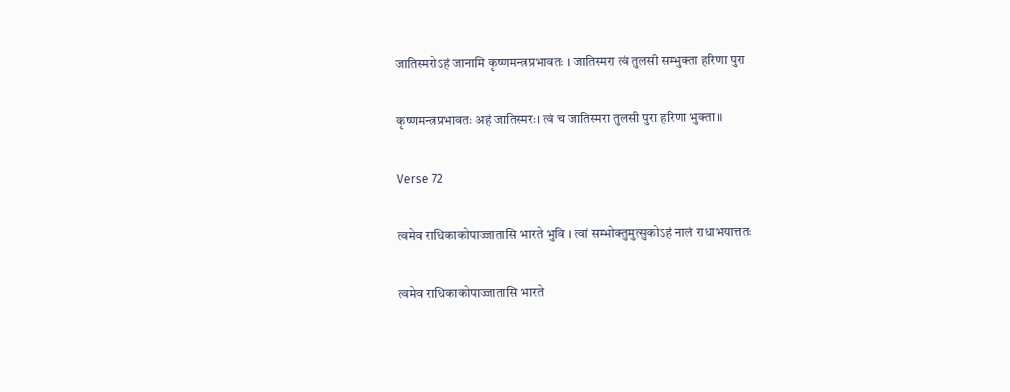जातिस्मरोऽहं जानामि कृष्णमन्त्रप्रभावतः । जातिस्मरा त्वं तुलसी सम्भुक्ता हरिणा पुरा

कृष्णमन्त्रप्रभावतः अहं जातिस्मरः। त्वं च जातिस्मरा तुलसी पुरा हरिणा भुक्ता॥

Verse 72

त्वमेव राधिकाकोपाज्जातासि भारते भुवि । त्वां सम्भोक्तुमुत्सुकोऽहं नालं राधाभयात्ततः

त्वमेव राधिकाकोपाज्जातासि भारते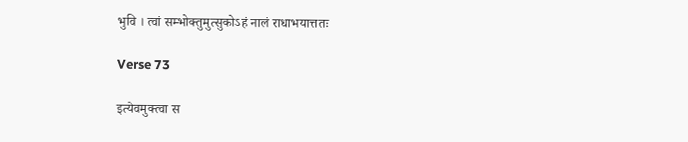भुवि । त्वां सम्भोक्तुमुत्सुकोऽहं नालं राधाभयात्ततः

Verse 73

इत्येवमुक्त्वा स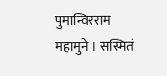पुमान्विरराम महामुने । सस्मितं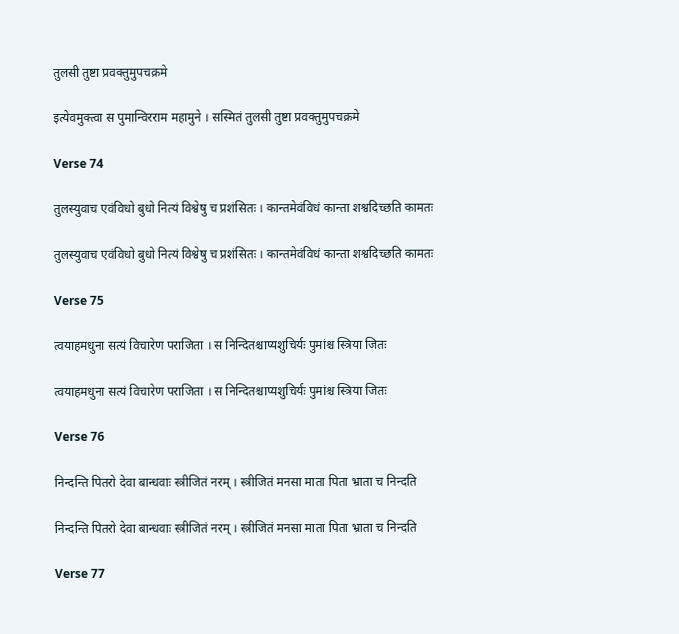तुलसी तुष्टा प्रवक्तुमुपचक्रमे

इत्येवमुक्त्वा स पुमान्विरराम महामुने । सस्मितं तुलसी तुष्टा प्रवक्तुमुपचक्रमे

Verse 74

तुलस्युवाच एवंविधो बुधो नित्यं विश्वेषु च प्रशंसितः । कान्तमेवंविधं कान्ता शश्वदिच्छति कामतः

तुलस्युवाच एवंविधो बुधो नित्यं विश्वेषु च प्रशंसितः । कान्तमेवंविधं कान्ता शश्वदिच्छति कामतः

Verse 75

त्वयाहमधुना सत्यं विचारेण पराजिता । स निन्दितश्चाप्यशुचिर्यः पुमांश्च स्त्रिया जितः

त्वयाहमधुना सत्यं विचारेण पराजिता । स निन्दितश्चाप्यशुचिर्यः पुमांश्च स्त्रिया जितः

Verse 76

निन्दन्ति पितरो देवा बान्धवाः स्त्रीजितं नरम् । स्त्रीजितं मनसा माता पिता भ्राता च निन्दति

निन्दन्ति पितरो देवा बान्धवाः स्त्रीजितं नरम् । स्त्रीजितं मनसा माता पिता भ्राता च निन्दति

Verse 77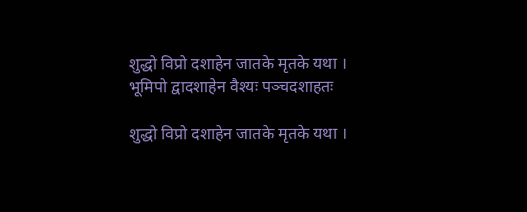शुद्धो विप्रो दशाहेन जातके मृतके यथा । भूमिपो द्वादशाहेन वैश्यः पञ्चदशाहतः

शुद्धो विप्रो दशाहेन जातके मृतके यथा ।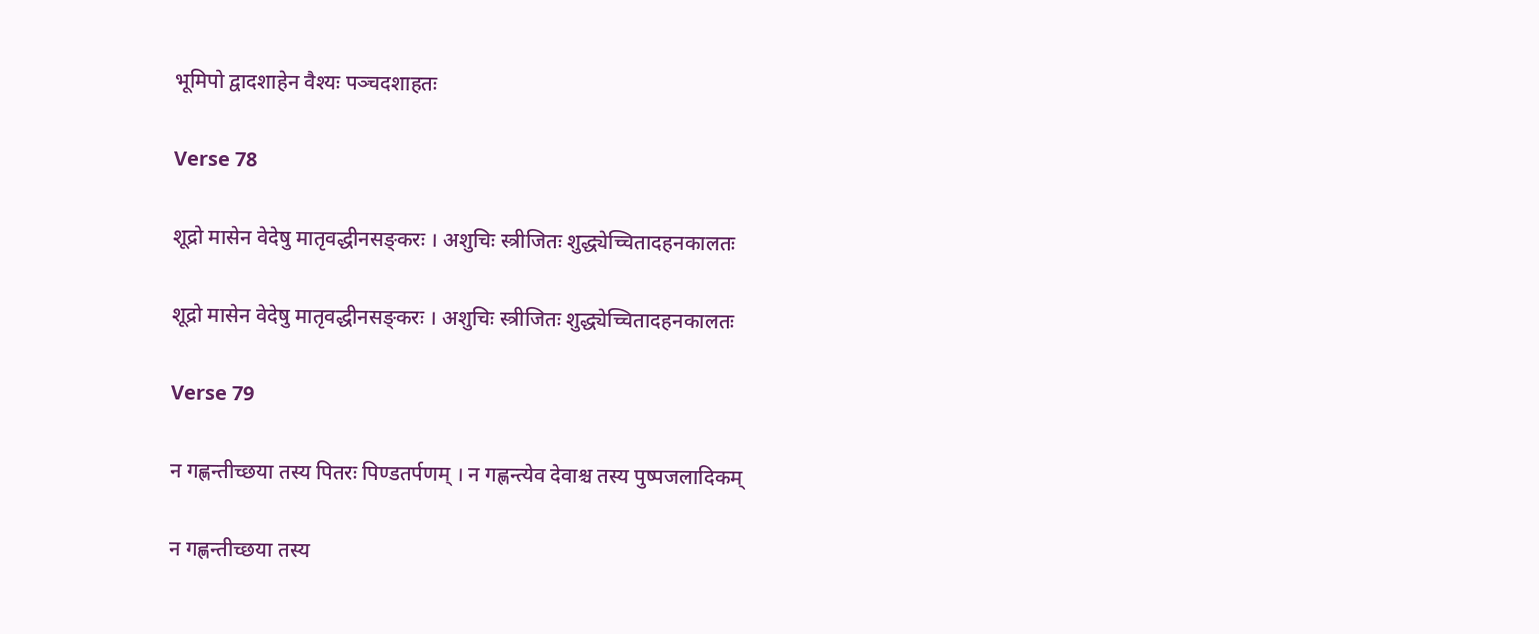भूमिपो द्वादशाहेन वैश्यः पञ्चदशाहतः

Verse 78

शूद्रो मासेन वेदेषु मातृवद्धीनसङ्‌करः । अशुचिः स्त्रीजितः शुद्ध्येच्चितादहनकालतः

शूद्रो मासेन वेदेषु मातृवद्धीनसङ्‌करः । अशुचिः स्त्रीजितः शुद्ध्येच्चितादहनकालतः

Verse 79

न गह्णन्तीच्छया तस्य पितरः पिण्डतर्पणम् । न गह्णन्त्येव देवाश्च तस्य पुष्पजलादिकम्

न गह्णन्तीच्छया तस्य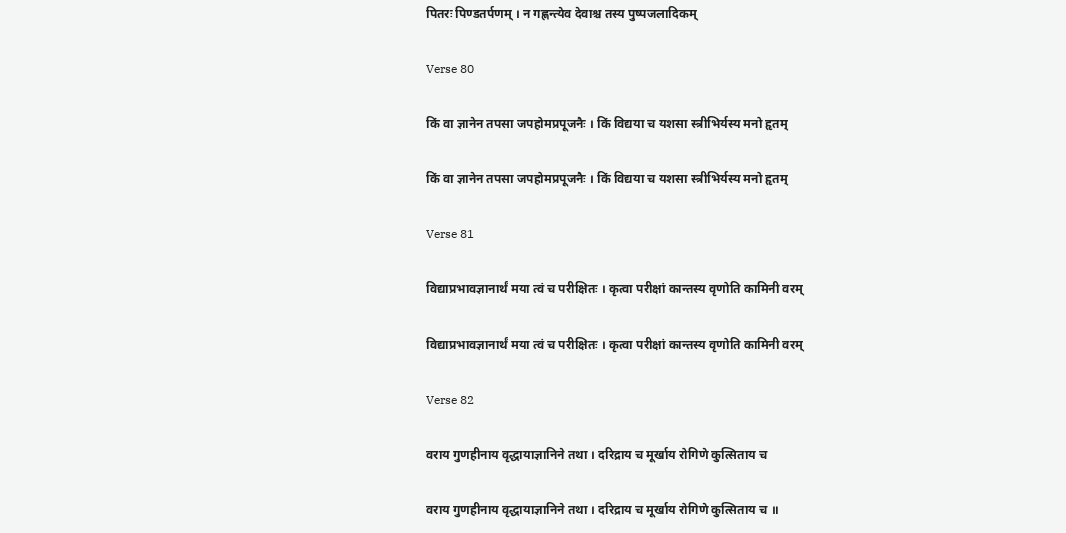पितरः पिण्डतर्पणम् । न गह्णन्त्येव देवाश्च तस्य पुष्पजलादिकम्

Verse 80

किं वा ज्ञानेन तपसा जपहोमप्रपूजनैः । किं विद्यया च यशसा स्त्रीभिर्यस्य मनो हृतम्

किं वा ज्ञानेन तपसा जपहोमप्रपूजनैः । किं विद्यया च यशसा स्त्रीभिर्यस्य मनो हृतम्

Verse 81

विद्याप्रभावज्ञानार्थं मया त्वं च परीक्षितः । कृत्वा परीक्षां कान्तस्य वृणोति कामिनी वरम्

विद्याप्रभावज्ञानार्थं मया त्वं च परीक्षितः । कृत्वा परीक्षां कान्तस्य वृणोति कामिनी वरम्

Verse 82

वराय गुणहीनाय वृद्धायाज्ञानिने तथा । दरिद्राय च मूर्खाय रोगिणे कुत्सिताय च

वराय गुणहीनाय वृद्धायाज्ञानिने तथा । दरिद्राय च मूर्खाय रोगिणे कुत्सिताय च ॥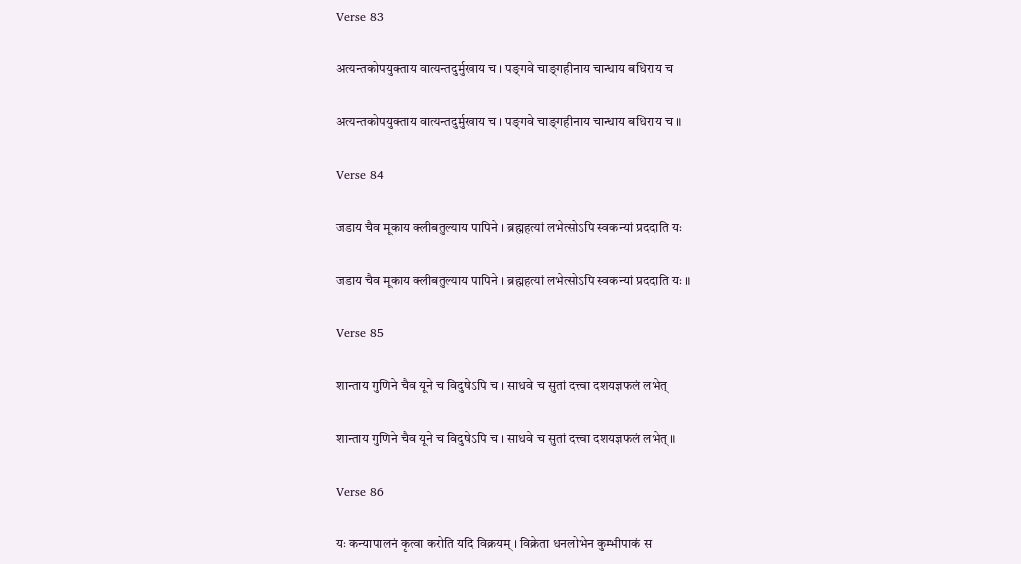Verse 83

अत्यन्तकोपयुक्ताय वात्यन्तदुर्मुखाय च । पङ्‌गवे चाङ्‌गहीनाय चान्धाय बधिराय च

अत्यन्तकोपयुक्ताय वात्यन्तदुर्मुखाय च । पङ्‌गवे चाङ्‌गहीनाय चान्धाय बधिराय च ॥

Verse 84

जडाय चैव मूकाय क्लीबतुल्याय पापिने । ब्रह्महत्यां लभेत्सोऽपि स्वकन्यां प्रददाति यः

जडाय चैव मूकाय क्लीबतुल्याय पापिने । ब्रह्महत्यां लभेत्सोऽपि स्वकन्यां प्रददाति यः ॥

Verse 85

शान्ताय गुणिने चैव यूने च विदुषेऽपि च । साधवे च सुतां दत्त्वा दशयज्ञफलं लभेत्

शान्ताय गुणिने चैव यूने च विदुषेऽपि च । साधवे च सुतां दत्त्वा दशयज्ञफलं लभेत् ॥

Verse 86

यः कन्यापालनं कृत्वा करोति यदि विक्रयम् । विक्रेता धनलोभेन कुम्भीपाकं स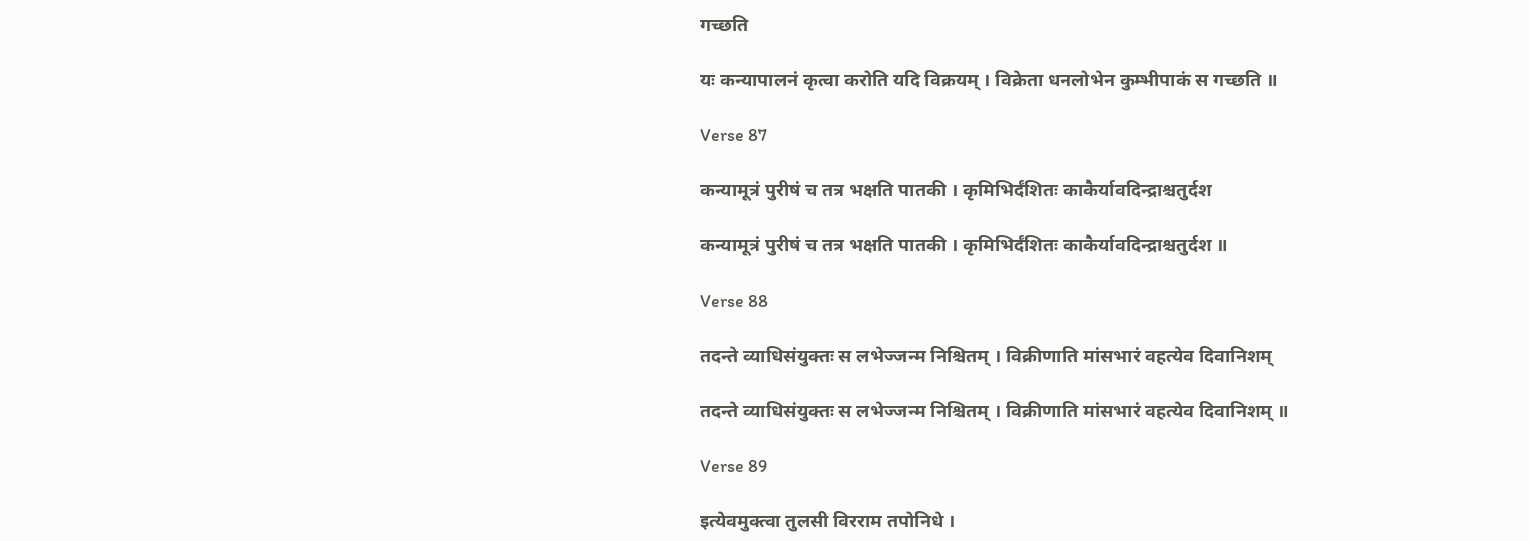गच्छति

यः कन्यापालनं कृत्वा करोति यदि विक्रयम् । विक्रेता धनलोभेन कुम्भीपाकं स गच्छति ॥

Verse 87

कन्यामूत्रं पुरीषं च तत्र भक्षति पातकी । कृमिभिर्दंशितः काकैर्यावदिन्द्राश्चतुर्दश

कन्यामूत्रं पुरीषं च तत्र भक्षति पातकी । कृमिभिर्दंशितः काकैर्यावदिन्द्राश्चतुर्दश ॥

Verse 88

तदन्ते व्याधिसंयुक्तः स लभेज्जन्म निश्चितम् । विक्रीणाति मांसभारं वहत्येव दिवानिशम्

तदन्ते व्याधिसंयुक्तः स लभेज्जन्म निश्चितम् । विक्रीणाति मांसभारं वहत्येव दिवानिशम् ॥

Verse 89

इत्येवमुक्त्वा तुलसी विरराम तपोनिधे ।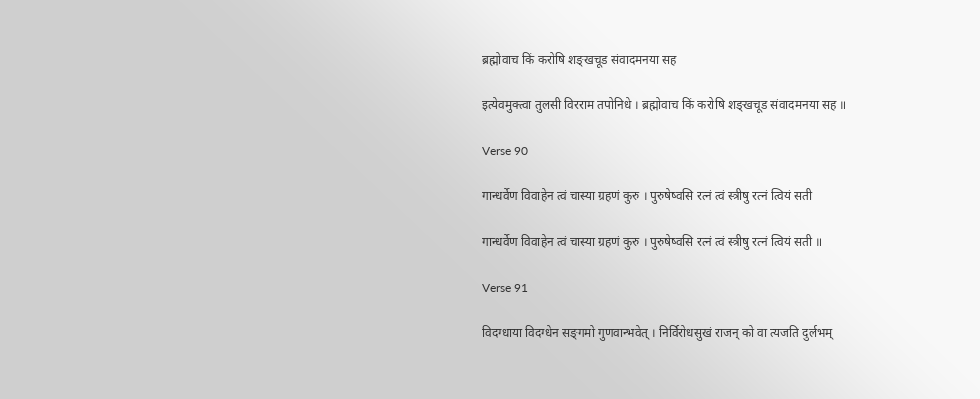ब्रह्मोवाच किं करोषि शङ्‌खचूड संवादमनया सह

इत्येवमुक्त्वा तुलसी विरराम तपोनिधे । ब्रह्मोवाच किं करोषि शङ्‌खचूड संवादमनया सह ॥

Verse 90

गान्धर्वेण विवाहेन त्वं चास्या ग्रहणं कुरु । पुरुषेष्वसि रत्‍नं त्वं स्त्रीषु रत्‍नं त्वियं सती

गान्धर्वेण विवाहेन त्वं चास्या ग्रहणं कुरु । पुरुषेष्वसि रत्‍नं त्वं स्त्रीषु रत्‍नं त्वियं सती ॥

Verse 91

विदग्धाया विदग्धेन सङ्‌गमो गुणवान्भवेत् । निर्विरोधसुखं राजन् को वा त्यजति दुर्लभम्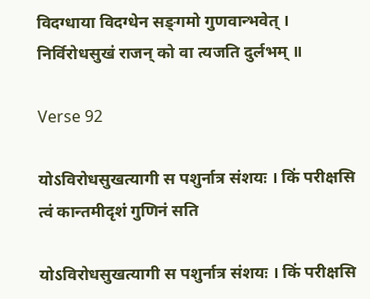विदग्धाया विदग्धेन सङ्‌गमो गुणवान्भवेत् । निर्विरोधसुखं राजन् को वा त्यजति दुर्लभम् ॥

Verse 92

योऽविरोधसुखत्यागी स पशुर्नात्र संशयः । किं परीक्षसि त्वं कान्तमीदृशं गुणिनं सति

योऽविरोधसुखत्यागी स पशुर्नात्र संशयः । किं परीक्षसि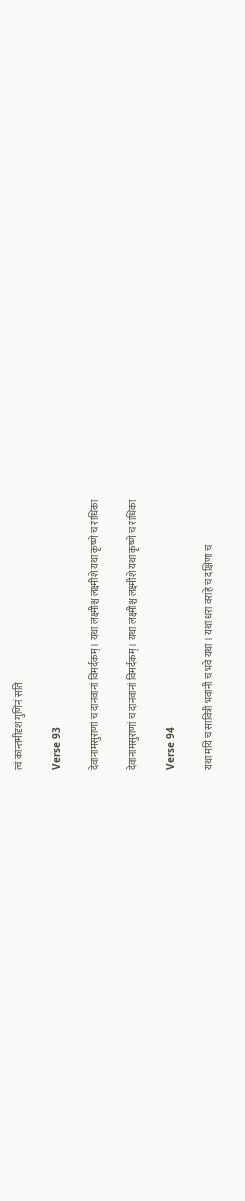त्वं कान्तमीदृशं गुणिनं सति

Verse 93

देवानामसुराणां च दानवानां विमर्दकम् । यथा लक्ष्मीश्च लक्ष्मीशे यथा कृष्णे च राधिका

देवानामसुराणां च दानवानां विमर्दकम् । यथा लक्ष्मीश्च लक्ष्मीशे यथा कृष्णे च राधिका

Verse 94

यथा मयि च सावित्री भवानी च भवे यथा । यथा धरा वराहे च दक्षिणा च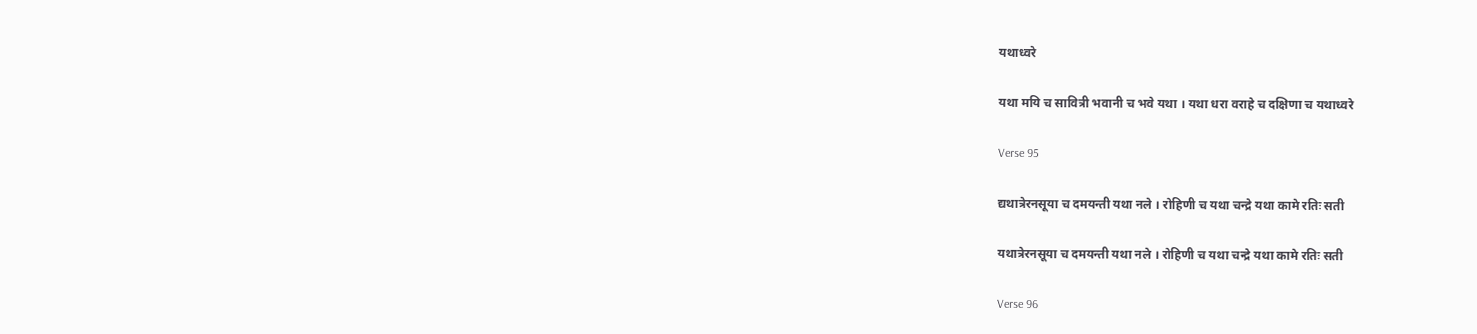यथाध्वरे

यथा मयि च सावित्री भवानी च भवे यथा । यथा धरा वराहे च दक्षिणा च यथाध्वरे

Verse 95

द्यथात्रेरनसूया च दमयन्ती यथा नले । रोहिणी च यथा चन्द्रे यथा कामे रतिः सती

यथात्रेरनसूया च दमयन्ती यथा नले । रोहिणी च यथा चन्द्रे यथा कामे रतिः सती

Verse 96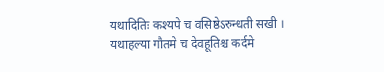यथादितिः कश्यपे च वसिष्ठेऽरुन्धती सखी । यथाहल्या गौतमे च देवहूतिश्च कर्दमे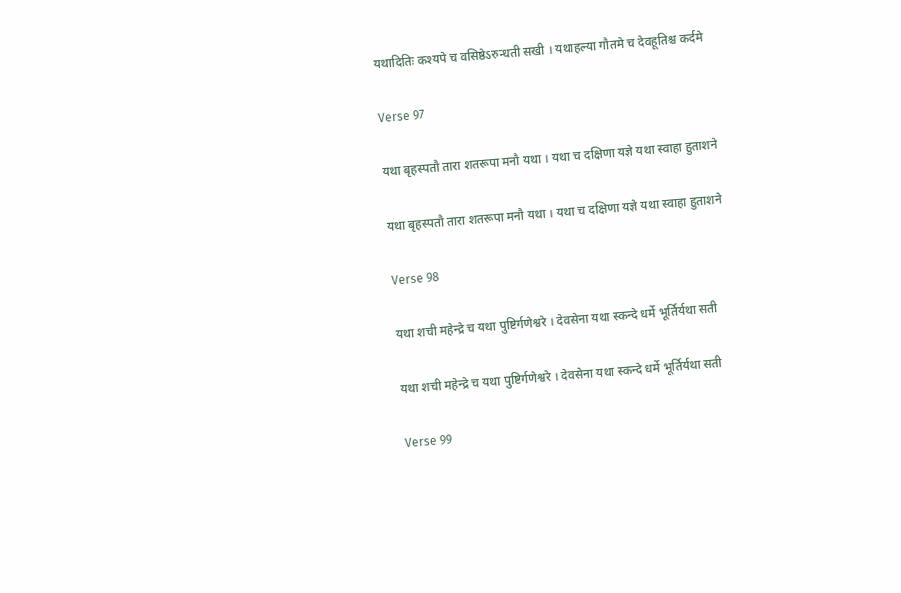यथादितिः कश्यपे च वसिष्ठेऽरुन्धती सखी । यथाहल्या गौतमे च देवहूतिश्च कर्दमे

Verse 97

यथा बृहस्पतौ तारा शतरूपा मनौ यथा । यथा च दक्षिणा यज्ञे यथा स्वाहा हुताशने

यथा बृहस्पतौ तारा शतरूपा मनौ यथा । यथा च दक्षिणा यज्ञे यथा स्वाहा हुताशने

Verse 98

यथा शची महेन्द्रे च यथा पुष्टिर्गणेश्वरे । देवसेना यथा स्कन्दे धर्मे भूर्तिर्यथा सती

यथा शची महेन्द्रे च यथा पुष्टिर्गणेश्वरे । देवसेना यथा स्कन्दे धर्मे भूर्तिर्यथा सती

Verse 99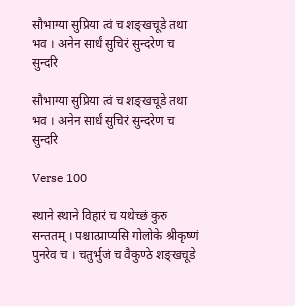सौभाग्या सुप्रिया त्वं च शङ्‌खचूडे तथा भव । अनेन सार्धं सुचिरं सुन्दरेण च सुन्दरि

सौभाग्या सुप्रिया त्वं च शङ्‌खचूडे तथा भव । अनेन सार्धं सुचिरं सुन्दरेण च सुन्दरि

Verse 100

स्थाने स्थाने विहारं च यथेच्छं कुरु सन्ततम् । पश्चात्प्राप्यसि गोलोके श्रीकृष्णं पुनरेव च । चतुर्भुजं च वैकुण्ठे शङ्‌खचूडे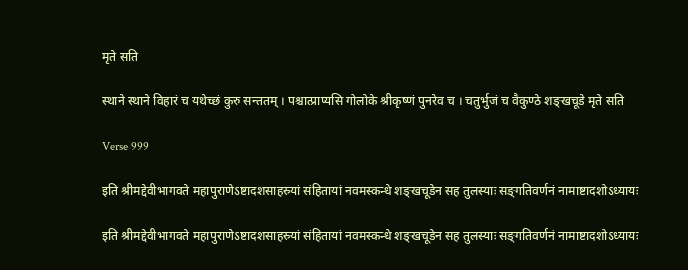मृते सति

स्थाने स्थाने विहारं च यथेच्छं कुरु सन्ततम् । पश्चात्प्राप्यसि गोलोके श्रीकृष्णं पुनरेव च । चतुर्भुजं च वैकुण्ठे शङ्‌खचूडे मृते सति

Verse 999

इति श्रीमद्देवीभागवते महापुराणेऽष्टादशसाहस्र्यां संहितायां नवमस्कन्धे शङ्‌खचूडेन सह तुलस्याः सङ्‌गतिवर्णनं नामाष्टादशोऽध्यायः

इति श्रीमद्देवीभागवते महापुराणेऽष्टादशसाहस्र्यां संहितायां नवमस्कन्धे शङ्‌खचूडेन सह तुलस्याः सङ्‌गतिवर्णनं नामाष्टादशोऽध्यायः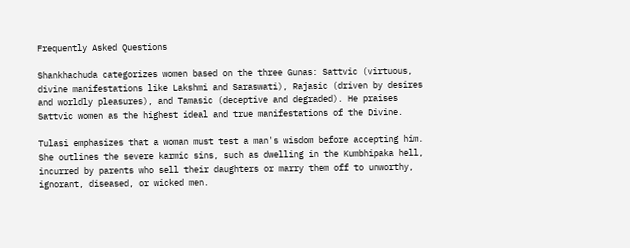Frequently Asked Questions

Shankhachuda categorizes women based on the three Gunas: Sattvic (virtuous, divine manifestations like Lakshmi and Saraswati), Rajasic (driven by desires and worldly pleasures), and Tamasic (deceptive and degraded). He praises Sattvic women as the highest ideal and true manifestations of the Divine.

Tulasi emphasizes that a woman must test a man's wisdom before accepting him. She outlines the severe karmic sins, such as dwelling in the Kumbhipaka hell, incurred by parents who sell their daughters or marry them off to unworthy, ignorant, diseased, or wicked men.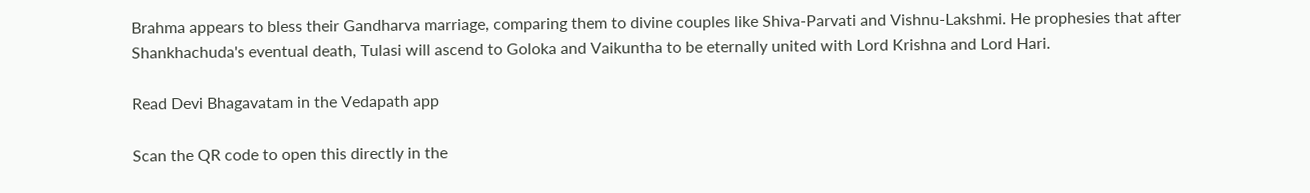Brahma appears to bless their Gandharva marriage, comparing them to divine couples like Shiva-Parvati and Vishnu-Lakshmi. He prophesies that after Shankhachuda's eventual death, Tulasi will ascend to Goloka and Vaikuntha to be eternally united with Lord Krishna and Lord Hari.

Read Devi Bhagavatam in the Vedapath app

Scan the QR code to open this directly in the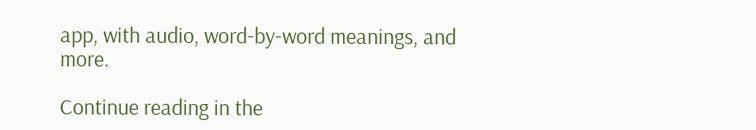app, with audio, word-by-word meanings, and more.

Continue reading in the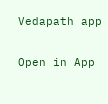Vedapath app

Open in App